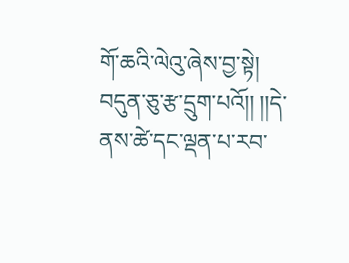གོ་ཆའི་ལེའུ་ཞེས་བྱ་སྟེ། བདུན་ཅུ་རྩ་དྲུག་པའོ།། །།དེ་ནས་ཚེ་དང་ལྡན་པ་རབ་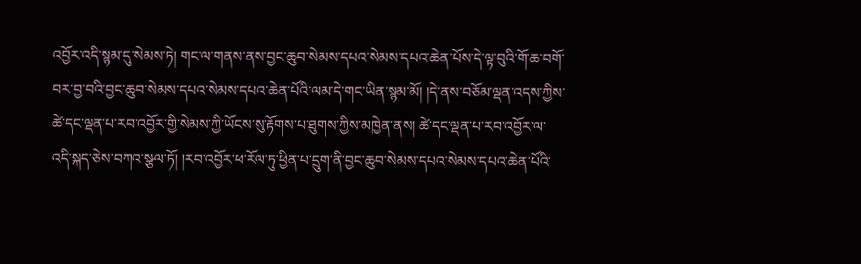འབྱོར་འདི་སྙམ་དུ་སེམས་ཏེ། གང་ལ་གནས་ནས་བྱང་ཆུབ་སེམས་དཔའ་སེམས་དཔའ་ཆེན་པོས་དེ་ལྟ་བུའི་གོ་ཆ་བགོ་བར་བྱ་བའི་བྱང་ཆུབ་སེམས་དཔའ་སེམས་དཔའ་ཆེན་པོའི་ལམ་དེ་གང་ཡིན་སྙམ་མོ། །དེ་ནས་བཅོམ་ལྡན་འདས་ཀྱིས་ཚེ་དང་ལྡན་པ་རབ་འབྱོར་གྱི་སེམས་ཀྱི་ཡོངས་སུ་རྟོགས་པ་ཐུགས་ཀྱིས་མཁྱེན་ནས། ཚེ་དང་ལྡན་པ་རབ་འབྱོར་ལ་འདི་སྐད་ཅེས་བཀའ་སྩལ་ཏོ། །རབ་འབྱོར་ཕ་རོལ་ཏུ་ཕྱིན་པ་དྲུག་ནི་བྱང་ཆུབ་སེམས་དཔའ་སེམས་དཔའ་ཆེན་པོའི་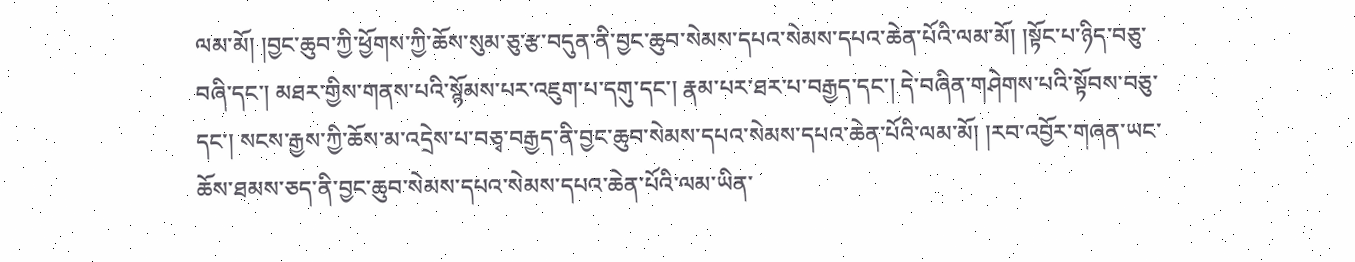ལམ་མོ། །བྱང་ཆུབ་ཀྱི་ཕྱོགས་ཀྱི་ཆོས་སུམ་ཅུ་རྩ་བདུན་ནི་བྱང་ཆུབ་སེམས་དཔའ་སེམས་དཔའ་ཆེན་པོའི་ལམ་མོ། །སྟོང་པ་ཉིད་བཅུ་བཞི་དང་། མཐར་གྱིས་གནས་པའི་སྙོམས་པར་འཇུག་པ་དགུ་དང་། རྣམ་པར་ཐར་པ་བརྒྱད་དང་། དེ་བཞིན་གཤེགས་པའི་སྟོབས་བཅུ་དང་། སངས་རྒྱས་ཀྱི་ཆོས་མ་འདྲེས་པ་བཅྭ་བརྒྱད་ནི་བྱང་ཆུབ་སེམས་དཔའ་སེམས་དཔའ་ཆེན་པོའི་ལམ་མོ། །རབ་འབྱོར་གཞན་ཡང་ཆོས་ཐམས་ཅད་ནི་བྱང་ཆུབ་སེམས་དཔའ་སེམས་དཔའ་ཆེན་པོའི་ལམ་ཡིན་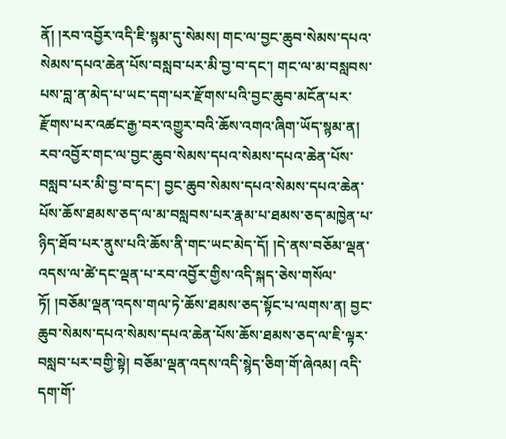ནོ། །རབ་འབྱོར་འདི་ཇི་སྙམ་དུ་སེམས། གང་ལ་བྱང་ཆུབ་སེམས་དཔའ་སེམས་དཔའ་ཆེན་པོས་བསླབ་པར་མི་བྱ་བ་དང་། གང་ལ་མ་བསླབས་པས་བླ་ན་མེད་པ་ཡང་དག་པར་རྫོགས་པའི་བྱང་ཆུབ་མངོན་པར་རྫོགས་པར་འཚང་རྒྱ་བར་འགྱུར་བའི་ཆོས་འགའ་ཞིག་ཡོད་སྙམ་ན། རབ་འབྱོར་གང་ལ་བྱང་ཆུབ་སེམས་དཔའ་སེམས་དཔའ་ཆེན་པོས་བསླབ་པར་མི་བྱ་བ་དང་། བྱང་ཆུབ་སེམས་དཔའ་སེམས་དཔའ་ཆེན་པོས་ཆོས་ཐམས་ཅད་ལ་མ་བསླབས་པར་རྣམ་པ་ཐམས་ཅད་མཁྱེན་པ་ཉིད་ཐོབ་པར་ནུས་པའི་ཆོས་ནི་གང་ཡང་མེད་དོ། །དེ་ནས་བཅོམ་ལྡན་འདས་ལ་ཚེ་དང་ལྡན་པ་རབ་འབྱོར་གྱིས་འདི་སྐད་ཅེས་གསོལ་ཏོ། །བཅོམ་ལྡན་འདས་གལ་ཏེ་ཆོས་ཐམས་ཅད་སྟོང་པ་ལགས་ན། བྱང་ཆུབ་སེམས་དཔའ་སེམས་དཔའ་ཆེན་པོས་ཆོས་ཐམས་ཅད་ལ་ཇི་ལྟར་བསླབ་པར་བགྱི་སྟེ། བཅོམ་ལྡན་འདས་འདི་སྙེད་ཅིག་གོ་ཞེའམ། འདི་དག་གོ་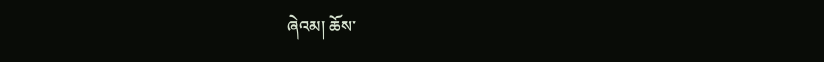ཞེའམ། ཆོས་